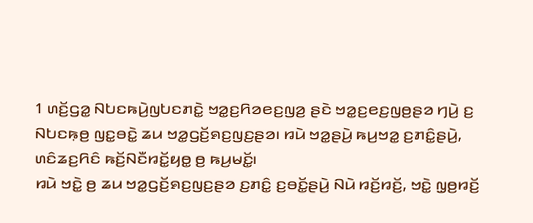1 ꤛꤢꤩ꤬ꤞꤤ꤭ ꤡꤝꤢꤒꤣꤧ꤬ꤜꤝꤢꤊꤢꤧ꤭ ꤠꤤ꤭ꤢ꤬ꤖꤤꤕꤢ꤬ꤜꤤ꤬ ꤔꤢꤧ ꤠꤤ꤭ꤢ꤬ꤕꤢ꤬ꤜꤥ꤬ꤔꤤ ꤚꤣꤧ꤬ ꤢ꤬ ꤡꤝꤢꤒ꤫ꤥ꤬ ꤜꤢ꤭ꤋꤢꤧ꤭ ꤘꤣ ꤠꤤ꤭ꤞꤢꤩ꤬ꤎꤢ꤬ꤜꤢ꤬ꤔꤤ꤯ ꤙꤣꤧ ꤠꤤ꤭ꤔꤣꤧ꤬ ꤒꤣ꤬ꤠꤤ꤭ ꤢ꤬ꤊꤢꤨ꤭ꤔꤣꤧ꤬, ꤛꤢꤨꤘꤢ꤬ꤖꤢꤨ ꤒꤢꤩ꤬ꤡꤢꤪꤙꤢꤩ꤭ꤟꤥ꤭ ꤥ꤬ ꤒꤣ꤬ꤗꤢꤩ꤭꤯
ꤙꤣꤧ ꤠꤢꤧ꤭ ꤥ꤬ ꤘꤣ ꤠꤤ꤭ꤞꤢꤩ꤬ꤎꤢ꤬ꤜꤢ꤬ꤔꤤ ꤢ꤬ꤊꤢꤨ꤭ ꤢ꤬ꤋꤢꤩ꤭ꤔꤣꤧ꤬ ꤡꤣꤧ ꤙꤢꤩ꤬ꤙꤢꤩ꤬, ꤠꤢꤧ꤭ ꤜ꤫ꤥ꤬ꤙꤢꤩ꤬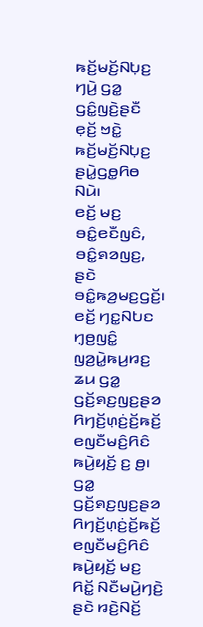ꤒꤢꤩ꤬ꤗꤢꤩ꤬ꤡꤝ꤫ꤢ꤬ ꤚꤣꤧ꤬ ꤞꤤ꤭ ꤞꤢꤨ꤭ꤜꤢꤧ꤬ꤔꤢꤪ ꤕ꤫ꤢꤩ꤬ ꤠꤢꤧ꤭ ꤒꤢꤩ꤬ꤗꤢꤩ꤬ꤡꤝ꤫ꤢ꤬ ꤔꤣꤧ꤭ꤞꤥ꤭ꤖꤥ ꤡꤣꤧ꤯
ꤕꤢꤩ꤬ ꤗꤢ꤬ ꤋꤢꤨ꤭ꤕꤢꤪꤜꤢꤨ, ꤋꤢꤨ꤭ꤎꤤꤜꤢ꤬, ꤔꤢꤧ ꤋꤢꤨ꤭ꤒꤤ꤬ꤗꤢ꤬ꤞꤢꤩ꤬꤯ ꤕꤢꤩ꤬ ꤚꤢ꤭ꤡꤝꤢ ꤚ꤫ꤥ꤬ꤜꤢꤨ꤭ ꤜꤤ꤬ꤣꤧ꤭ꤒꤣ꤬ꤙꤢ꤬ ꤘꤣ ꤞꤤ꤭ ꤞꤢꤩ꤬ꤎꤢ꤬ꤜꤢ꤬ꤔꤤ ꤖꤚꤢꤩ꤬ꤛ꤫ꤢꤦ꤬ꤢꤩ꤬ꤒꤢꤩ꤬ ꤕꤜꤢꤪꤗꤢꤨ꤬ꤖꤢꤨ ꤒꤣꤧ꤬ꤟꤢꤩ꤬ ꤢ꤬ ꤥ꤬꤯ ꤞꤤ꤭ ꤞꤢꤩ꤬ꤎꤢ꤬ꤜꤢ꤬ꤔꤤ ꤖꤚꤢꤩ꤬ꤛ꤫ꤢꤦ꤬ꤢꤩ꤬ꤒꤢꤩ꤬ ꤕꤜꤢꤪꤗꤢꤨ꤬ꤖꤢꤨ ꤒꤣꤧ꤬ꤟꤢꤩ꤬ ꤗꤢ꤬ ꤖꤢꤩ꤭ ꤡꤢꤪꤗꤣꤧ꤬ꤚꤢꤧ꤬ ꤔꤢꤧ ꤙꤢꤧ꤬ꤡꤢꤩ꤬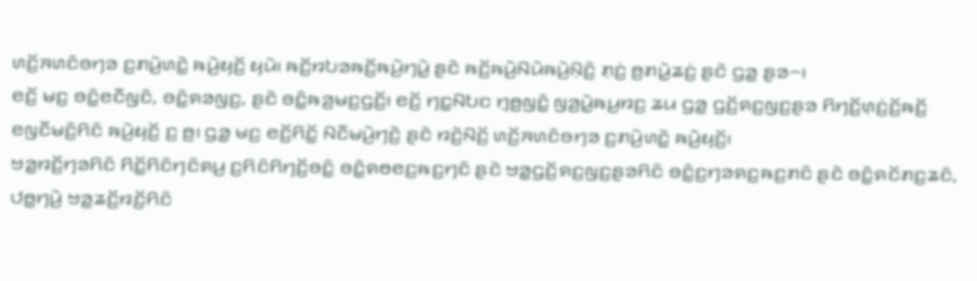ꤛꤢꤩ꤬ꤏꤛꤢꤨꤋꤚꤤ ꤢ꤬ꤊꤣꤧ꤬ꤛꤢꤧ꤭ ꤒꤣꤧ꤬ꤟꤢꤩ꤬ ꤟꤣꤧ꤯ ꤒꤢꤩ꤬ꤙꤝꤤꤒꤢꤩ꤬ꤒꤣꤧ꤬ꤚꤣꤧ꤭ ꤔꤢꤧ ꤒꤢꤩ꤬ꤒꤣꤧ꤬ꤡꤣꤧꤒꤣꤧ꤬ꤡ꤫ꤢꤨ꤬ ꤊ꤫ꤢꤦ꤬ ꤥ꤬ꤊꤣꤧ꤭ꤘꤢꤦ꤬ ꤔꤢꤧ ꤞꤤ꤭ ꤔꤤ꤮꤯
ꤕꤢꤩ꤬ ꤗꤢ꤬ ꤋꤢꤨ꤭ꤕꤢꤪꤜꤢꤨ, ꤋꤢꤨ꤭ꤎꤤꤜꤢ꤬, ꤔꤢꤧ ꤋꤢꤨ꤭ꤒꤤ꤬ꤗꤢ꤬ꤞꤢꤩ꤬꤯ ꤕꤢꤩ꤬ ꤚꤢ꤭ꤡꤝꤢ ꤚ꤫ꤥ꤬ꤜꤢꤨ꤭ ꤜꤤ꤬ꤣꤧ꤭ꤒꤣ꤬ꤙꤢ꤬ ꤘꤣ ꤞꤤ꤭ ꤞꤢꤩ꤬ꤎꤢ꤬ꤜꤢ꤬ꤔꤤ ꤖꤚꤢꤩ꤬ꤛ꤫ꤢꤦ꤬ꤢꤩ꤬ꤒꤢꤩ꤬ ꤕꤜꤢꤪꤗꤢꤨ꤬ꤖꤢꤨ ꤒꤣꤧ꤬ꤟꤢꤩ꤬ ꤢ꤬ ꤥ꤬꤯ ꤞꤤ꤭ ꤗꤢ꤬ ꤕꤢꤩ꤬ꤖꤢꤩ꤭ ꤡꤢꤪꤗꤣꤧ꤬ꤚꤢꤧ꤬ ꤔꤢꤧ ꤙꤢꤧ꤬ꤡꤢꤩ꤬ ꤛꤢꤩ꤬ꤏꤛꤢꤨꤋꤚꤤ ꤢ꤬ꤊꤣꤧ꤬ꤛꤢꤧ꤭ ꤒꤣꤧ꤬ꤟꤢꤩ꤬꤯
ꤠꤤ꤭ꤙꤢꤩ꤬ꤚꤤꤖꤢꤨ ꤖꤢꤩ꤭ꤖꤢꤨꤚꤢꤨꤎꤣ꤬ ꤢ꤬ꤖꤢꤨꤖꤚꤢꤩ꤬ꤋꤢꤨ꤭ ꤋꤢꤨ꤭ꤎꤥꤕꤢ꤬ꤒꤢ꤬ꤚꤢꤨ ꤔꤢꤧ ꤠꤤ꤭ꤞꤢꤩ꤬ꤎꤢ꤬ꤜꤢ꤬ꤔꤤꤖꤢꤨ ꤋꤢꤨ꤭ꤢ꤬ꤚꤤꤎꤢ꤬ꤒꤢ꤬ꤊꤢꤨ ꤔꤢꤧ ꤋꤢꤨ꤭ꤎꤢꤩꤊꤢ꤬ꤘꤢꤨ, ꤓꤥ꤭ꤚꤣꤧ꤬ ꤠꤤ꤭ꤘꤢꤩ꤬ꤙꤢꤩ꤬ꤖꤢꤨ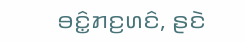ꤋꤢꤨ꤭ꤊꤢ꤬ꤛꤢꤨ, ꤔꤢꤧ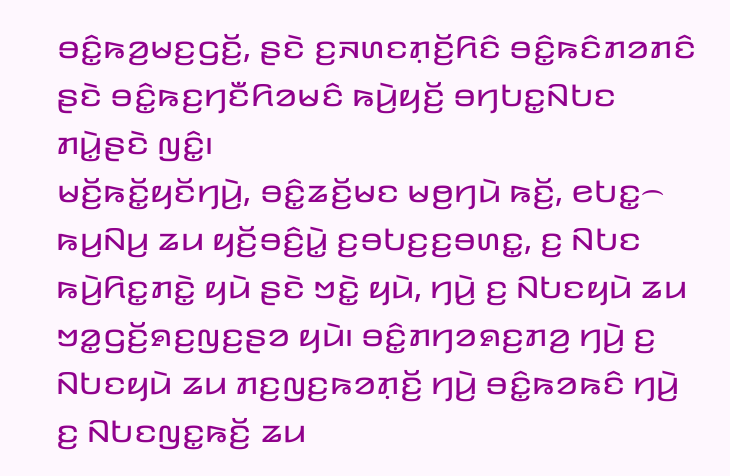ꤋꤢꤨ꤭ꤒꤤ꤬ꤗꤢ꤬ꤞꤢꤩ꤬, ꤔꤢꤧ ꤢ꤬ꤏꤛꤢꤊ꤫ꤢꤩ꤬ꤖꤢꤨ ꤋꤢꤨ꤭ꤒꤢꤨꤊꤤꤊꤢꤨ ꤔꤢꤧ ꤋꤢꤨ꤭ꤒꤢ꤬ꤚꤢꤪꤖꤤꤗꤢꤨ ꤒꤣꤧ꤬ꤟꤢꤩ꤬ ꤋꤚꤝꤢ꤭ꤡꤝꤢ ꤊꤣꤧ꤭ꤔꤢꤧ ꤜꤢꤨ꤭꤯
ꤗꤢꤩ꤬ꤒꤢꤩ꤭ꤟꤢꤩꤚꤣꤧ꤬, ꤋꤢꤨ꤭ꤘꤢꤩ꤬ꤗꤢ ꤗꤥ꤬ꤚꤣꤧ ꤒꤢꤩ꤬, ꤕꤝꤢ꤭꤮ ꤒꤣ꤬ꤡꤣ꤬ ꤘꤣ ꤟꤢꤩ꤬ꤋꤢꤨ꤬ꤣꤧ꤭ ꤢ꤬ꤋꤝꤢ꤬ꤢ꤬ꤋꤛꤢ꤭, ꤢ꤬ ꤡꤝꤢ ꤒꤣꤧ꤬ꤖꤢ꤭ꤊꤢꤧ꤭ ꤟꤣꤧ ꤔꤢꤧ ꤠꤢꤧ꤭ ꤟꤣꤧ, ꤚꤣꤧ꤬ ꤢ꤬ ꤡꤝꤢꤟꤣꤧ ꤘꤣ ꤠꤤ꤭ꤞꤢꤩ꤬ꤎꤢ꤬ꤜꤢ꤬ꤔꤤ ꤟꤣꤧ꤯ ꤋꤢꤨ꤭ꤊꤚꤤꤎꤢ꤬ꤊꤤ꤬ ꤚꤣꤧ꤬ ꤢ꤬ ꤡꤝꤢꤟꤣꤧ ꤘꤣ ꤊꤢ꤬ꤜꤢ꤬ꤒꤤꤊ꤫ꤢꤩ꤬ ꤚꤣꤧ꤬ ꤋꤢꤨ꤭ꤒꤤꤒꤢꤨ ꤚꤣꤧ꤬ ꤢ꤬ ꤡꤝꤢꤜꤢ꤭ꤒꤢꤩ꤬ ꤘꤣ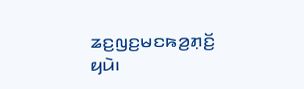ꤘꤢ꤬ꤜꤢ꤬ꤗꤢꤒꤤ꤬ꤊ꤫ꤢꤩ꤬ ꤟꤣꤧ꤯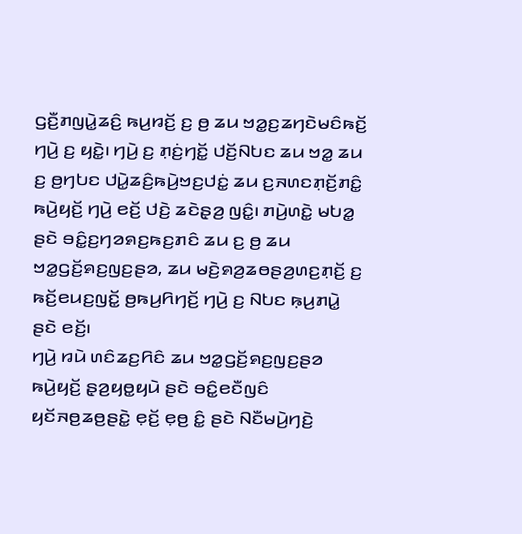ꤞꤢꤪ꤬ꤊꤜꤣꤧ꤭ꤘꤢꤨ꤬ ꤒꤣ꤬ꤙꤢꤩ꤬ ꤢ꤬ ꤥ꤬ ꤘꤣ ꤠꤤ꤭ꤢ꤬ꤘꤚꤢꤧꤗꤢꤨꤒꤢꤩ꤬ ꤚꤣꤧ꤬ ꤢ꤬ ꤟꤢꤧ꤭꤯ ꤚꤣꤧ꤬ ꤢ꤬ ꤊ꤫ꤢꤦ꤬ꤚꤢꤩ꤭ ꤓꤢꤩ꤬ꤡꤝꤢ ꤘꤣ ꤠꤤ꤭ ꤘꤣ ꤢ꤬ ꤥ꤬ꤚꤝꤢ ꤓꤣꤧ꤭ꤘꤢꤨ꤬ꤒꤣꤧ꤬ꤠꤢ꤬ꤓꤢꤦ꤭ ꤘꤣ ꤢ꤬ꤏꤛꤢꤊ꤫ꤢꤩ꤬ꤊꤢꤨ꤭ ꤒꤣꤧ꤬ꤟꤢꤩ꤬ ꤚꤣꤧ꤬ ꤕꤢꤩ꤬ ꤓꤢꤧ꤬ ꤘꤢꤧꤔ꤫ꤤ꤬ ꤜꤢꤨ꤭꤯ ꤊꤣꤧ꤬ꤛꤢꤧ꤭ ꤗꤝꤤ꤭ ꤔꤢꤧ ꤋꤢꤨ꤭ꤢ꤬ꤚꤤꤎꤢ꤬ꤒꤢ꤬ꤊꤢꤨ ꤘꤣ ꤢ꤬ ꤥ꤬ ꤘꤣ ꤠꤤ꤭ꤞꤢꤩ꤬ꤎꤢ꤬ꤜꤢ꤬ꤔꤤ, ꤘꤣ ꤗꤢꤧ꤬ꤎꤤ꤬ꤘꤥꤔꤤ꤬ꤛꤢ꤬ꤊ꤫ꤢꤩ꤬ ꤢ꤬ ꤒꤢꤩ꤬ꤕꤣꤢ꤬ꤜꤢꤩ꤭ ꤥ꤬ꤒꤣ꤬ꤖꤚꤢꤩ꤬ ꤚꤣꤧ꤬ ꤢ꤬ ꤡꤝꤢ ꤒ꤫ꤣ꤬ꤊꤣꤧ꤭ ꤔꤢꤧ ꤕꤢꤩ꤬꤯
ꤚꤣꤧ꤬ ꤙꤣꤧ ꤛꤢꤨꤘꤢ꤬ꤖꤢꤨ ꤘꤣ ꤠꤤ꤭ꤞꤢꤩ꤬ꤎꤢ꤬ꤜꤢ꤬ꤔꤤ ꤒꤣꤧ꤬ꤟꤢꤩ꤬ ꤔ꤫ꤤ꤬ꤟꤥ꤭ꤟꤣꤧ ꤔꤢꤧ ꤋꤢꤨ꤭ꤕꤢꤪꤜꤢꤨ ꤟꤢꤩꤏꤥ꤬ꤘꤥ꤬ꤔꤢꤧ꤭ ꤕ꤫ꤢꤩ꤬ ꤕ꤫ꤥ꤬ ꤢꤨ꤭ ꤔꤢꤧ ꤡꤢꤪꤗꤣꤧ꤬ꤚꤢꤧ꤬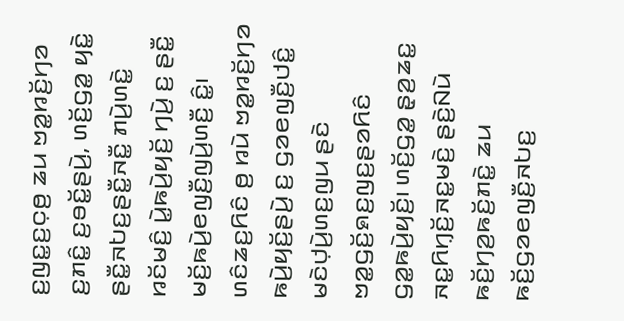ꤢ꤬ꤜꤢ꤭ꤢ꤬ꤍ꤫ꤥ꤬ ꤘꤣ ꤠꤤ꤭ꤙꤢꤩ꤬ꤚꤤ ꤢ꤬ꤊꤢꤨ꤭ ꤢ꤬ꤋꤢꤩ꤭ꤔꤣꤧ꤬, ꤛꤢꤩ꤬ꤞꤤ꤭ ꤟꤢꤧ꤭ ꤔꤢꤪ꤭ꤏꤝꤢ꤬ꤔꤢꤪ꤭ꤏꤢꤪ꤭ ꤊꤣꤧ꤬ꤛꤢꤧ꤭ ꤙꤢꤩꤗꤢꤨ꤬ ꤣꤧ꤭ꤒꤣꤧ꤬ꤟꤢꤩ꤬ ꤚꤣꤧ꤬ ꤢ꤬ ꤔꤢꤪ꤭ ꤗꤢꤩ꤬ꤒꤣꤧ꤬ꤕꤜꤢꤪ꤬ꤜꤣꤧ꤬ꤛꤢꤪ꤬ ꤢꤨ꤭꤯
ꤛꤢꤨꤘꤢ꤬ꤖꤢꤨ ꤥ꤬ ꤙꤣꤧ ꤠꤤ꤭ꤙꤢꤩ꤬ꤚꤤ ꤒꤣꤧ꤬ꤟꤢꤩ꤬ꤔꤣꤧ꤬ ꤢ꤬ ꤞꤤꤕꤜꤢꤪ꤬ꤓꤢꤨ꤭ ꤗꤢꤧꤓ꤫ꤣꤧ꤬ꤛꤢ꤬ꤜꤣ ꤔꤢꤧ ꤠꤤ꤭ꤞꤢꤩ꤬ꤎꤢ꤬ꤜꤢ꤬ꤔꤤꤖꤢꤨ ꤞꤤ꤭ꤒꤣꤧ꤬ꤟꤢꤩ꤬꤯ ꤛꤢꤩ꤬ꤞꤤ꤭ ꤔ꤫ꤤ꤬ꤘꤢ꤭ ꤏꤢ꤭ꤖꤚ꤫ꤢꤩ꤬ꤏꤢ꤭ꤗꤢꤧ꤬ ꤔꤢꤧ꤬ꤡꤣꤧ ꤒꤢꤩ꤬ꤚꤤ꤬ꤒꤢꤩ꤬ꤊꤢꤧ꤭ ꤘꤣ ꤒꤢꤩ꤬ꤞꤤꤕꤜꤢꤪ꤬ꤏꤝꤢ꤬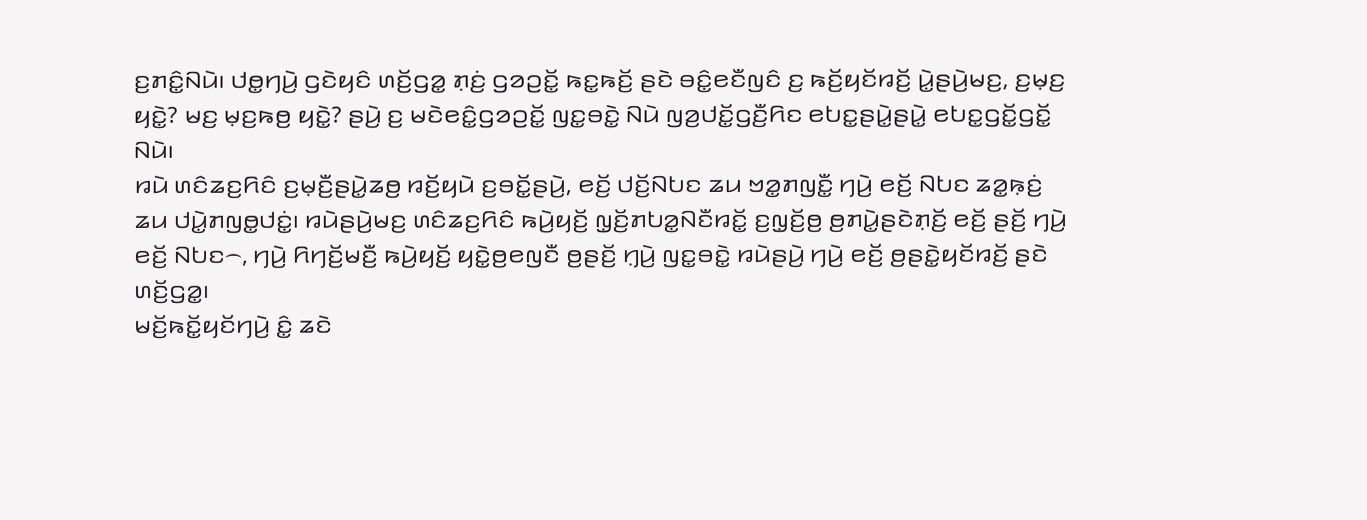ꤢ꤬ꤊꤢꤨ꤭ꤡꤣꤧ꤯ ꤓꤥ꤭ꤚꤣꤧ꤬ ꤞꤢꤧꤟꤢꤨ ꤛꤢꤩ꤬ꤞꤤ꤭ ꤊ꤫ꤢꤦ꤬ ꤞꤤꤑꤢꤩ꤭ ꤒꤢ꤭ꤒꤢꤩ꤬ ꤔꤢꤧ ꤋꤢꤨ꤭ꤕꤢꤪꤜꤢꤨ ꤢ꤬ ꤒꤢꤩ꤬ꤟꤢꤩꤙꤢꤩ꤬ ꤣꤧ꤭ꤔꤣꤧ꤬ꤗꤢ꤬, ꤢ꤬ꤗ꤫ꤢ꤬ ꤟꤢꤧ꤭? ꤗꤢ꤬ ꤗ꤫ꤢ꤬ꤒꤥ꤬ ꤟꤢꤧ꤭? ꤔꤣꤧ꤬ ꤢ꤬ ꤗꤢꤧꤕꤢꤨ꤭ꤞꤤꤑꤢꤩ꤭ ꤜꤢ꤭ꤋꤢꤧ꤭ ꤡꤣꤧ ꤜꤤ꤬ꤓꤢꤩ꤭ꤞꤢꤪ꤬ꤖꤢ ꤕꤝꤢ꤭ꤔꤣꤧ꤭ꤔꤣꤧ꤭ ꤕꤝꤢ꤭ꤞꤢꤩ꤭ꤞꤢꤩ꤭ ꤡꤣꤧ꤯
ꤙꤣꤧ ꤛꤢꤨꤘꤢ꤬ꤖꤢꤨ ꤢ꤬ꤗ꤫ꤢꤪ꤬ꤔꤣꤧ꤭ꤘꤥ꤬ ꤙꤢꤩ꤬ꤟꤣꤧ ꤢ꤬ꤋꤢꤩ꤭ꤔꤣꤧ꤬, ꤕꤢꤩ꤬ ꤓꤢꤩ꤬ꤡꤝꤢ ꤘꤣ ꤠꤤ꤭ꤊꤜꤢꤪ꤭ ꤚꤣꤧ꤬ ꤕꤢꤩ꤬ ꤡꤝꤢ ꤘꤤ꤭ꤒ꤫ꤢꤦ꤬ ꤘꤣ ꤓꤣꤧ꤭ꤊꤜꤥ꤭ꤓꤢꤦ꤭꤯ ꤙꤣꤧꤔꤣꤧ꤬ꤗꤢ꤬ ꤛꤢꤨꤘꤢ꤬ꤖꤢꤨ ꤒꤣꤧ꤬ꤟꤢꤩ꤬ ꤜ꤫ꤢꤩ꤬ꤊꤝꤤ꤭ꤡꤢꤪꤙꤢꤩ꤭ ꤢ꤬ꤜ꤫ꤢꤩ꤬ꤥ꤬ ꤥ꤬ꤊꤣꤧ꤭ꤔꤢꤧꤊ꤫ꤢꤩ꤬ ꤕꤢꤩ꤬ ꤔꤢꤩ꤬ ꤚꤣꤧ꤬ ꤕꤢꤩ꤬ ꤡꤝꤢ꤮, ꤚꤣꤧ꤬ ꤖꤚꤢꤩ꤬ꤗꤢꤪ꤬ ꤒꤣꤧ꤬ꤟꤢꤩ꤬ ꤟꤢꤧ꤭ꤥ꤬ꤕꤜꤢꤪ ꤥ꤬ꤔꤢꤩ꤬ ꤚ꤫ꤣꤧ꤬ ꤜꤢ꤭ꤋꤢꤧ꤭ ꤙꤣꤧꤔꤣꤧ꤬ ꤚꤣꤧ꤬ ꤕꤢꤩ꤬ ꤥ꤬ꤔꤢꤧ꤭ꤟꤢꤩꤙꤢꤩ꤬ ꤔꤢꤧ ꤛꤢꤩ꤬ꤞꤤ꤭꤯
ꤗꤢꤩ꤬ꤒꤢꤩ꤭ꤟꤢꤩꤚꤣꤧ꤬ ꤢꤨ꤭ ꤘꤢꤧ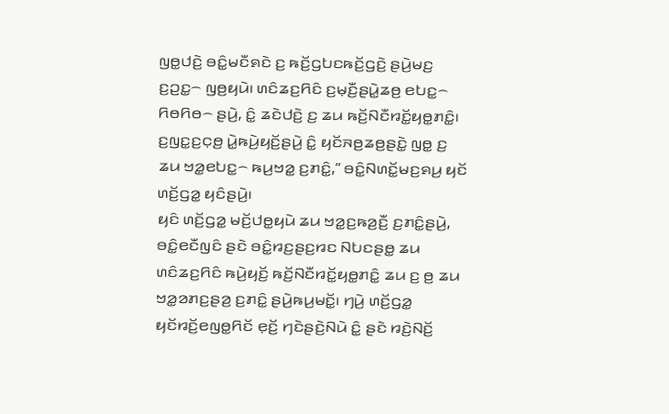ꤜꤥ꤭ꤓꤢꤧ꤬ ꤋꤢꤨ꤭ꤗꤢꤪꤎꤢꤧ ꤢ꤬ ꤒꤢꤩ꤬ꤞꤝꤢꤒꤢꤩ꤬ꤞꤢꤧ꤬ ꤔꤣꤧ꤬ꤗꤢ꤬ ꤢ꤬ꤑꤢ꤭꤮ ꤜꤥ꤬ꤟꤣꤧ꤯ ꤛꤢꤨꤘꤢ꤬ꤖꤢꤨ ꤢ꤬ꤗ꤫ꤢꤪ꤬ꤔꤣꤧ꤭ꤘꤥ꤬ ꤕꤝꤢ꤭꤮ ꤖꤥꤖꤥ꤮ ꤔꤣꤧ꤬, ꤢꤨ꤭ ꤘꤢꤧꤓꤢꤧ꤬ ꤢ꤬ ꤘꤣ ꤒꤢꤩ꤬ꤡꤢꤪꤙꤢꤩ꤭ꤟꤥ꤭ꤊꤢꤨ꤭꤯ ꤢ꤬ꤜꤢ꤭ꤢ꤬ꤍ꤫ꤥ꤬ ꤣꤧ꤭ꤒꤣꤧ꤬ꤟꤢꤩ꤬ꤔꤣꤧ꤬ ꤢꤨ꤭ ꤟꤢꤩꤏꤥ꤬ꤘꤥ꤬ꤔꤢꤧ꤭ ꤜꤥ꤭ ꤢ꤬ ꤘꤣ ꤠꤤ꤭ꤕꤝꤢ꤭꤮ ꤒꤣ꤬ꤠꤤ꤭ ꤢ꤬ꤊꤢꤨ꤭,” ꤋꤢꤨ꤭ꤡꤛꤢꤩ꤭ꤗꤢ꤬ꤎꤣ꤬ ꤟꤢꤩ ꤛꤢꤩ꤬ꤞꤤ꤭ ꤟꤢꤨꤔꤣꤧ꤬꤯
ꤟꤢꤨ ꤛꤢꤩ꤬ꤞꤤ꤭ ꤗꤢꤩ꤬ꤓꤥ꤭ꤟꤣꤧ ꤘꤣ ꤠꤤ꤭ꤢ꤬ꤒꤤ꤬ꤢꤪ꤬ ꤢ꤬ꤊꤢꤨ꤭ꤔꤣꤧ꤬, ꤋꤢꤨ꤭ꤕꤢꤪꤜꤢꤨ ꤔꤢꤧ ꤋꤢꤨ꤭ꤙꤢ꤬ꤔꤢ꤬ꤙꤢ ꤡꤝꤢꤔꤥ꤭ ꤘꤣ ꤛꤢꤨꤘꤢ꤬ꤖꤢꤨ ꤒꤣꤧ꤬ꤟꤢꤩ꤬ ꤒꤢꤩ꤬ꤡꤢꤪꤙꤢꤩ꤭ꤟꤥ꤭ꤊꤢꤨ꤭ ꤘꤣ ꤢ꤬ ꤥ꤬ ꤘꤣ ꤠꤤ꤭ꤤꤊꤢ꤬ꤔꤤ꤬ ꤢ꤬ꤊꤢꤨ꤭ ꤔꤣꤧ꤬ꤒꤣ꤬ꤗꤢꤩ꤭꤯ ꤚꤣꤧ꤬ ꤛꤢꤩ꤬ꤞꤤ꤭ ꤟꤢꤩꤙꤢꤩ꤬ꤕꤜꤥ꤭ꤖꤢꤩ ꤕ꤫ꤢꤩ꤬ ꤚꤢꤧꤔꤢꤧ꤬ꤡꤣꤧ ꤢꤨ꤭ ꤔꤢꤧ ꤙꤢꤧ꤬ꤡꤢꤩ꤬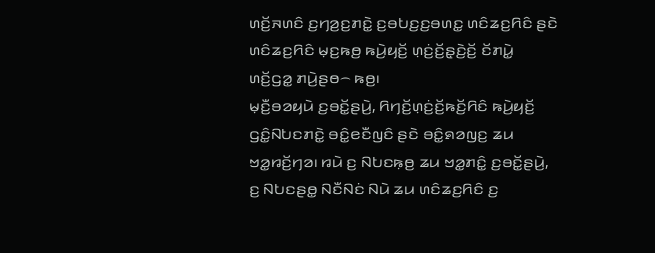ꤛꤢꤩ꤬ꤏꤛꤢꤨ ꤢ꤬ꤚꤤ꤬ꤢ꤬ꤊꤢꤧ꤭ ꤢ꤬ꤋꤝꤢ꤬ꤢ꤬ꤋꤛꤢ꤭ ꤛꤢꤨꤘꤢ꤬ꤖꤢꤨ ꤔꤢꤧ ꤛꤢꤨꤘꤢ꤬ꤖꤢꤨ ꤗ꤫ꤢ꤬ꤒꤥ꤬ ꤒꤣꤧ꤬ꤟꤢꤩ꤬ ꤛ꤫ꤢꤦ꤬ꤢꤩ꤬ꤔ꤫ꤢꤧ꤬ꤢꤩ꤬ ꤢꤩꤊꤣꤧ꤭ ꤛꤢꤩ꤬ꤞꤤ꤭ ꤊꤣꤧ꤬ꤔꤥ꤮ ꤒꤥ꤬꤯
ꤗ꤫ꤢꤪ꤬ꤋꤤꤟꤣꤧ ꤢ꤬ꤋꤢꤩ꤭ꤔꤣꤧ꤬, ꤖꤚꤢꤩ꤬ꤛ꤫ꤢꤦ꤬ꤢꤩ꤬ꤒꤢꤩ꤬ꤖꤢꤨ ꤒꤣꤧ꤬ꤟꤢꤩ꤬ ꤞꤢꤨ꤭ꤡꤝꤢꤊꤢꤧ꤭ ꤋꤢꤨ꤭ꤕꤢꤪꤜꤢꤨ ꤔꤢꤧ ꤋꤢꤨ꤭ꤎꤤꤜꤢ꤬ ꤘꤣ ꤠꤤ꤭ꤙꤢꤩ꤬ꤚꤤ꤯ ꤙꤣꤧ ꤢ꤬ ꤡꤝꤢꤒ꤫ꤥ꤬ ꤘꤣ ꤠꤤ꤭ꤊꤢꤨ꤭ ꤢ꤬ꤋꤢꤩ꤭ꤔꤣꤧ꤬, ꤢ꤬ ꤡꤝꤢꤔꤥ꤭ ꤡꤢꤪꤡꤢꤦ ꤡꤣꤧ ꤘꤣ ꤛꤢꤨꤘꤢ꤬ꤖꤢꤨ ꤢ꤬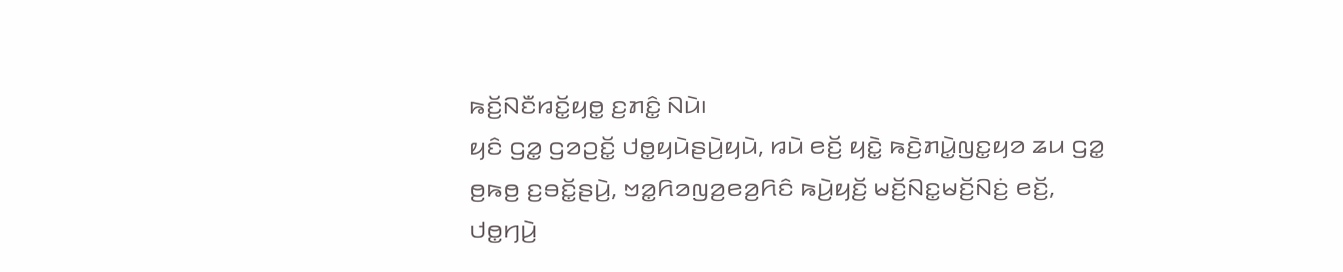ꤒꤢꤩ꤬ꤡꤢꤪꤙꤢꤩ꤭ꤟꤥ꤭ ꤢ꤬ꤊꤢꤨ꤭ ꤡꤣꤧ꤯
ꤟꤢꤨ ꤞꤤ꤭ ꤞꤤꤑꤢꤩ꤭ ꤓꤥ꤭ꤟꤣꤧꤔꤣꤧ꤬ꤟꤣꤧ, ꤙꤣꤧ ꤕꤢꤩ꤬ ꤟꤢꤧ꤭ ꤒꤢꤧ꤬ꤊꤣꤧ꤭ꤜꤢ꤭ꤟꤤ ꤘꤣ ꤞꤤ꤭ ꤥ꤬ꤒꤥ꤬ ꤢ꤬ꤋꤢꤩ꤭ꤔꤣꤧ꤬, ꤠꤤ꤭ꤖꤤꤜꤤ꤬ꤕꤤ꤬ꤖꤢꤨ ꤒꤣꤧ꤬ꤟꤢꤩ꤬ ꤗꤢꤩ꤬ꤡꤢ꤭ꤗꤢꤩ꤬ꤡꤢꤦ꤬ ꤕꤢꤩ꤬, ꤓꤥ꤭ꤚꤣꤧ꤬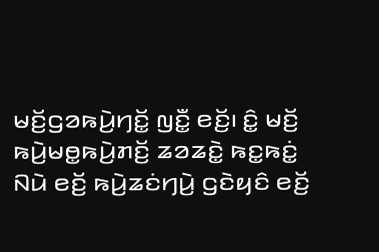ꤗꤢꤩ꤬ꤞꤤꤒꤣꤧ꤬ꤚꤢꤩ꤭ ꤜꤢꤪ꤭ ꤕꤢꤩ꤬꤯ ꤢꤨ꤭ ꤗꤢꤩ꤬ ꤒꤣꤧ꤬ꤗꤥ꤭ꤒꤣꤧ꤬ꤊꤢꤩ꤬ ꤘꤤꤘꤢꤧ꤭ ꤒꤢ꤭ꤒꤢꤦ꤭ ꤡꤣꤧ ꤕꤢꤩ꤬ ꤒꤣꤧ꤬ꤘꤢꤦꤚꤣꤧ꤬ ꤞꤢꤧꤟꤢꤨ ꤕꤢꤩ꤬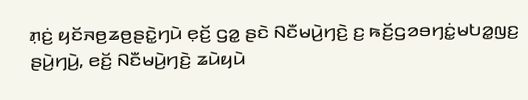ꤊ꤫ꤢꤦ꤬ ꤟꤢꤩꤏꤥ꤬ꤘꤥ꤬ꤔꤢꤧ꤭ꤚꤣꤧ ꤕ꤫ꤢꤩ꤬ ꤞꤤ꤭ ꤔꤢꤧ ꤡꤢꤪꤗꤣꤧ꤬ꤚꤢꤧ꤬ ꤢ꤬ ꤒꤢꤩ꤬ꤞꤤꤋꤚꤢꤦ꤭ꤗꤝꤤ꤭ꤜꤢ꤬ ꤔꤣꤧ꤬ꤚꤣꤧ꤬, ꤕꤢꤩ꤬ ꤡꤢꤪꤗꤣꤧ꤬ꤚꤢꤧ꤬ ꤘꤣꤧꤟꤣꤧ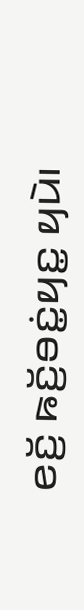ꤕꤢꤩ꤬ ꤒꤢꤩ꤬ꤋꤢꤦ꤭ꤟꤢ꤭ ꤟꤣꤧ꤯